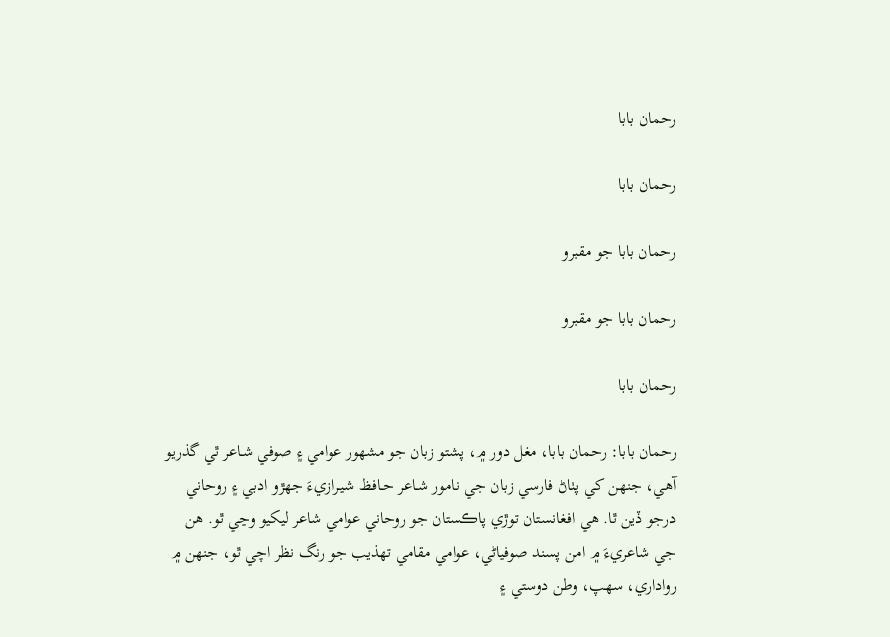رحمان بابا

رحمان بابا

رحمان بابا جو مقبرو

رحمان بابا جو مقبرو

رحمان بابا

رحمان بابا: رحمان بابا، مغل دور ۾، پشتو زبان جو مشھور عوامي ۽ صوفي شـاعر ٿي گذريو آهي، جنهن کي پٺاڻ فارسي زبان جي نامور شـاعر حـافـظ شيـرازيءَ جهڙو ادبي ۽ روحاني درجو ڏين ٿا. هي افغانستان توڙي پاڪستان جو روحاني عوامي شاعر ليکيو وڃي ٿو. هن جي شاعريءَ ۾ امن پسند صوفياڻي، عوامي مقامي تھذيب جو رنگ نظر اچي ٿو، جنهن ۾ رواداري، سهپ، وطن دوستي ۽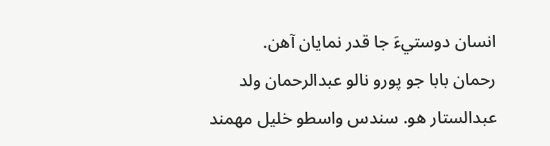انسان دوستيءَ جا قدر نمايان آهن.
رحمان بابا جو پورو نالو عبدالرحمان ولد عبدالستار هو. سندس واسطو خليل مهمند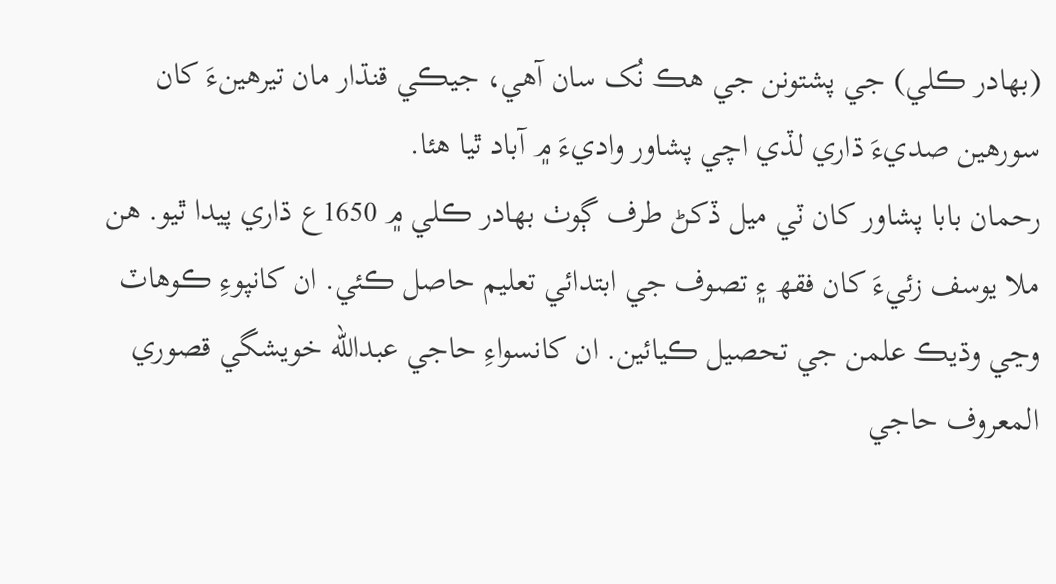(بھادر ڪلي) جي پشتونن جي هڪ نُک سان آهي، جيڪي قنڌار مان تيرهينءَ کان سورهين صديءَ ڌاري لڏي اچي پشاور واديءَ ۾ آباد ٿيا هئا.
رحمان بابا پشاور کان ٽي ميل ڏکڻ طرف ڳوٺ بھادر ڪلي ۾ 1650ع ڌاري پيدا ٿيو. هن ملا يوسف زئيءَ کان فقھ ۽ تصوف جي ابتدائي تعليم حاصل ڪئي. ان کانپوءِ ڪوهاٽ وڃي وڌيڪ علمن جي تحصيل ڪيائين. ان کانسواءِ حاجي عبدالله خويشگي قصوري المعروف حاجي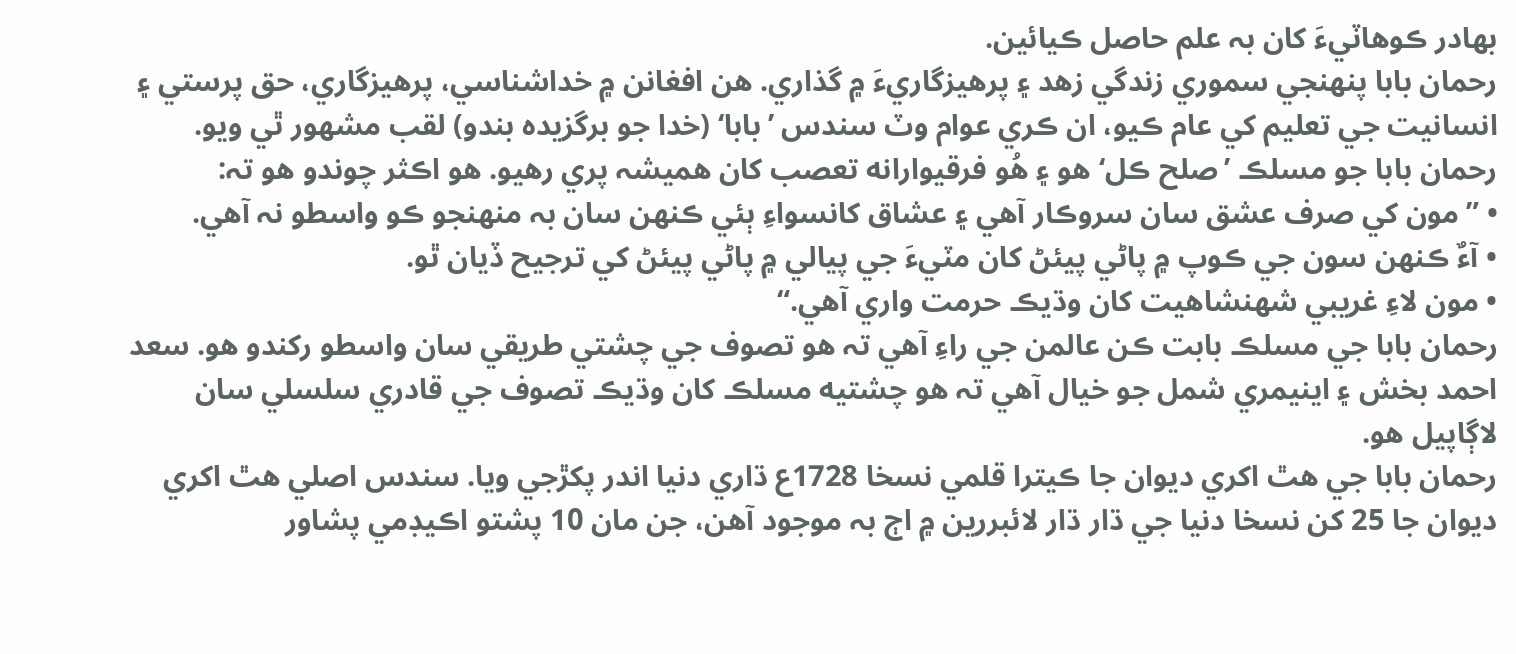بھادر ڪوهاٽيءَ کان بہ علم حاصل ڪيائين.
رحمان بابا پنھنجي سموري زندگي زهد ۽ پرهيزگاريءَ ۾ گذاري. هن افغانن ۾ خداشناسي، پرهيزگاري، حق پرستي ۽ انسانيت جي تعليم کي عام ڪيو، ان ڪري عوام وٽ سندس ’بابا‘ (خدا جو برگزيده بندو) لقب مشھور ٿي ويو. رحمان بابا جو مسلڪ ’صلح ڪل‘ هو ۽ هُو فرقيوارانه تعصب کان هميشہ پري رهيو. هو اڪثر چوندو هو تہ:
• ”مون کي صرف عشق سان سروڪار آهي ۽ عشاق کانسواءِ ٻئي ڪنهن سان بہ منهنجو ڪو واسطو نہ آهي.
• آءٌ ڪنهن سون جي ڪوپ ۾ پاڻي پيئڻ کان مٽيءَ جي پيالي ۾ پاڻي پيئڻ کي ترجيح ڏيان ٿو.
• مون لاءِ غريبي شهنشاهيت کان وڌيڪ حرمت واري آهي.“
رحمان بابا جي مسلڪ بابت ڪن عالمن جي راءِ آهي تہ هو تصوف جي چشتي طريقي سان واسطو رکندو هو. سعد احمد بخش ۽ اينيمري شمل جو خيال آهي تہ هو چشتيه مسلڪ کان وڌيڪ تصوف جي قادري سلسلي سان لاڳاپيل هو.
رحمان بابا جي هٿ اکري ديوان جا ڪيترا قلمي نسخا 1728ع ڌاري دنيا اندر پکڙجي ويا. سندس اصلي هٿ اکري ديوان جا 25 کن نسخا دنيا جي ڌار ڌار لائبررين ۾ اڄ بہ موجود آهن، جن مان 10 پشتو اڪيڊمي پشاور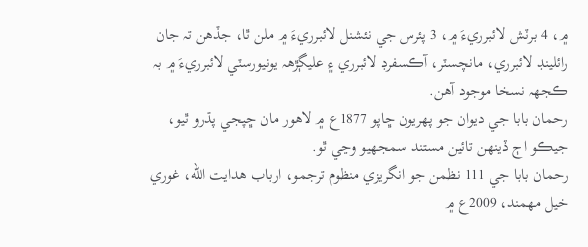۾، 4 برٽش لائبرريءَ ۾، 3 پئرس جي نئشنل لائبرريءَ ۾ ملن ٿا، جڏهن تہ جان رائلينڊ لائبرري، مانچسٽر، آڪسفرڊ لائبرري ۽ عليڳڙھہ يونيورسٽي لائبرريءَ ۾ بہ ڪجهہ نسخا موجود آهن.
رحمان بابا جي ديوان جو پهريون ڇاپو 1877ع ۾ لاهور مان ڇپجي پڌرو ٿيو، جيڪو اڄ ڏينهن تائين مستند سمجهيو وڃي ٿو.
رحمان بابا جي 111 نظمن جو انگريزي منظوم ترجمو، ارباب هدايت الله، غوري خيل مهمند، 2009ع ۾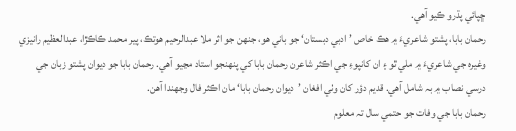ڇپائي پڌرو ڪيو آهي.
رحمان بابا، پشتو شاعريءَ ۾ هڪ خاص ’ادبي دبستان‘ جو باني هو، جنهن جو اثر ملا عبدالرحيم هوتڪ، پير محمد ڪاڪڙا، عبدالعظيم رانيزي وغيرہ جي شاعريءَ ۾ ملي ٿو ۽ ان کانپوءِ جي اڪثر شاعرن رحمان بابا کي پنهنجو استاد مڃيو آهي. رحمان بابا جو ديوان پشتو زبان جي درسي نصاب ۾ بہ شامل آهي. قديم دؤر کان وٺي افغان ’ديوان رحمان بابا‘ مان اڪثر فال وجهندا آهن.
رحمان بابا جي وفات جو حتمي سال تہ معلوم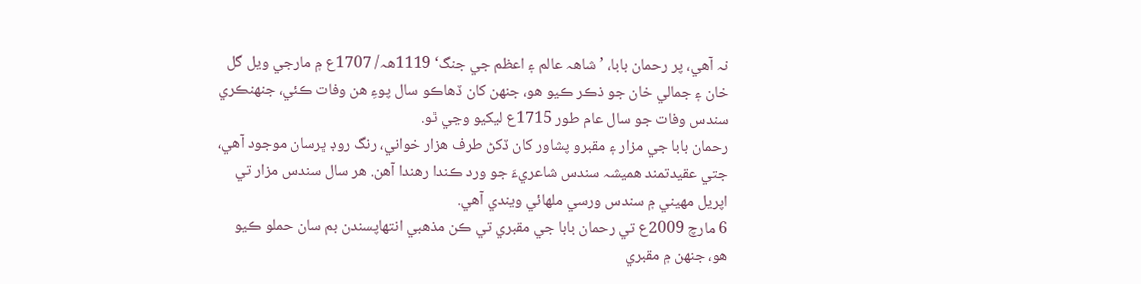نہ آهي، پر رحمان بابا، ’شاھہ عالم ۽ اعظم جي جنگ‘ 1119ھہ/ 1707ع ۾ مارجي ويل گل خان ۽ جمالي خان جو ذڪر ڪيو هو، جنهن کان ڏهاڪو سال پوءِ هن وفات ڪئي، جنهنڪري سندس وفات جو سال عام طور 1715ع ليکيو وڃي ٿو.
رحمان بابا جي مزار ۽ مقبرو پشاور کان ڏکڻ طرف هزار خواني، رنگ روڊ ڀرسان موجود آهي، جتي عقيدتمند هميشہ سندس شاعريءَ جو ورد ڪندا رهندا آهن. هر سال سندس مزار تي اپريل مهيني ۾ سندس ورسي ملهائي ويندي آهي.
6 مارچ 2009ع تي رحمان بابا جي مقبري تي ڪن مذهبي انتهاپسندن بم سان حملو ڪيو هو، جنهن ۾ مقبري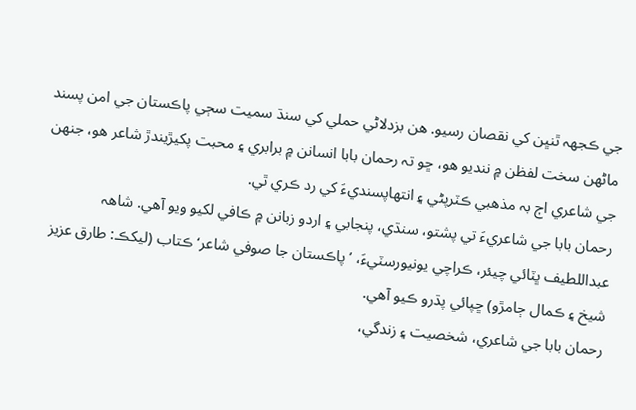جي ڪجهہ ٿنڀن کي نقصان رسيو. هن بزدلاڻي حملي کي سنڌ سميت سڄي پاڪستان جي امن پسند ماڻهن سخت لفظن ۾ ننديو هو، ڇو تہ رحمان بابا انسانن ۾ برابري ۽ محبت پکيڙيندڙ شاعر هو، جنهن جي شاعري اڄ بہ مذهبي ڪٽرپڻي ۽ انتهاپسنديءَ کي رد ڪري ٿي.
رحمان بابا جي شاعريءَ تي پشتو، سنڌي، پنجابي ۽ اردو زبانن ۾ ڪافي لکيو ويو آهي. شاھہ عبداللطيف ڀٽائي چيئر، ڪراچي يونيورسٽيءَ، ’پاڪستان جا صوفي شاعر‘ ڪتاب (ليکڪ: طارق عزيز شيخ ۽ ڪمال ڄامڙو) ڇپائي پڌرو ڪيو آهي.
رحمان بابا جي شاعري، شخصيت ۽ زندگي،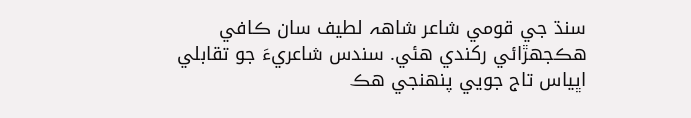سنڌ جي قومي شاعر شاھہ لطيف سان ڪافي هڪجهڙائي رکندي هئي. سندس شاعريءَ جو تقابلي اڀياس تاج جويي پنھنجي هڪ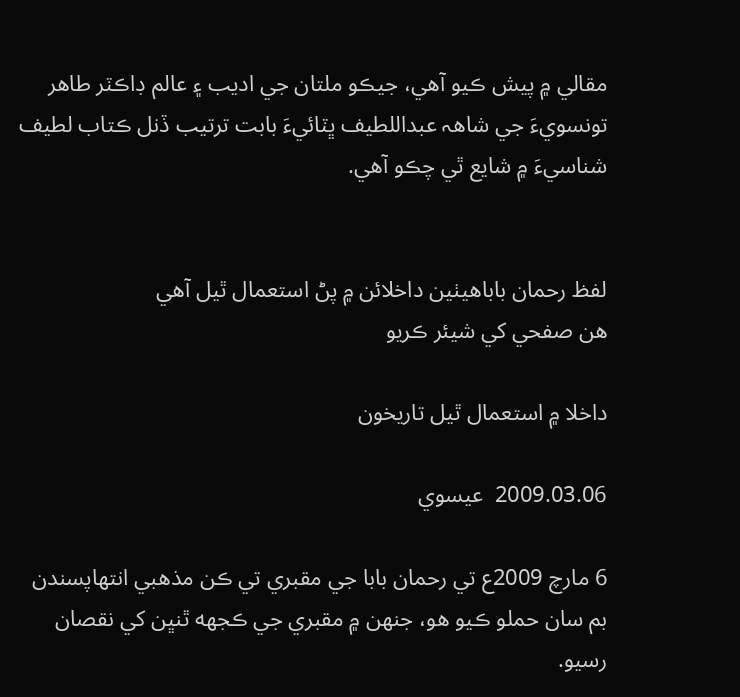مقالي ۾ پيش ڪيو آهي، جيڪو ملتان جي اديب ۽ عالم ڊاڪٽر طاهر تونسويءَ جي شاھہ عبداللطيف ڀٽائيءَ بابت ترتيب ڏنل ڪتاب لطيف شناسيءَ ۾ شايع ٿي چڪو آهي.


لفظ رحمان باباھيٺين داخلائن ۾ پڻ استعمال ٿيل آھي
هن صفحي کي شيئر ڪريو

داخلا ۾ استعمال ٿيل تاريخون

2009.03.06  عيسوي

6 مارچ 2009ع تي رحمان بابا جي مقبري تي ڪن مذهبي انتهاپسندن بم سان حملو ڪيو هو، جنهن ۾ مقبري جي ڪجهه ٿنڀن کي نقصان رسيو.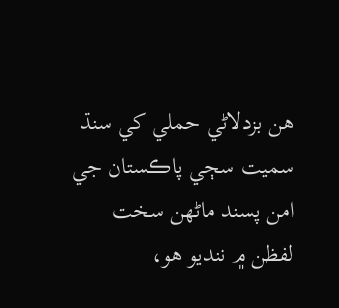هن بزدلاڻي حملي کي سنڌ سميت سڄي پاڪستان جي امن پسند ماڻهن سخت لفظن ۾ ننديو هو،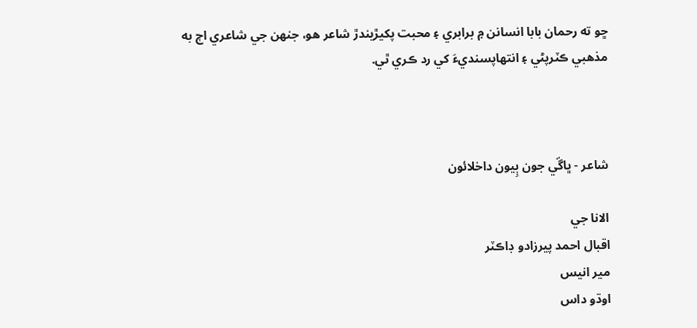ڇو ته رحمان بابا انسانن ۾ برابري ۽ محبت پکيڙيندڙ شاعر هو، جنهن جي شاعري اڄ به مذهبي ڪٽرپڻي ۽ انتهاپسنديءَ کي رد ڪري ٿي.



شاعر - ڀاڱي جون ٻِيون داخلائون

الانا جي
اقبال احمد پيرزادو ڊاڪٽر
مير انيس
اوڌو داس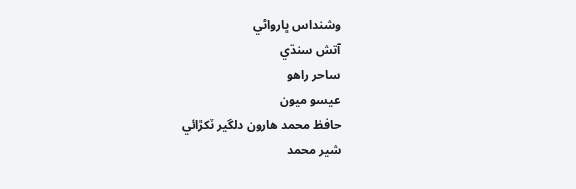وشنداس ڀارواڻي
آتش سنڌي
ساحر راهو
عيسو ميون
حافظ محمد هارون دلگير ٽکڙائي
شير محمد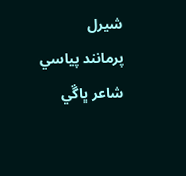شيرل
پرمانند پياسي
شاعر ڀاڱي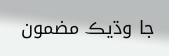جا وڌيڪ مضمون